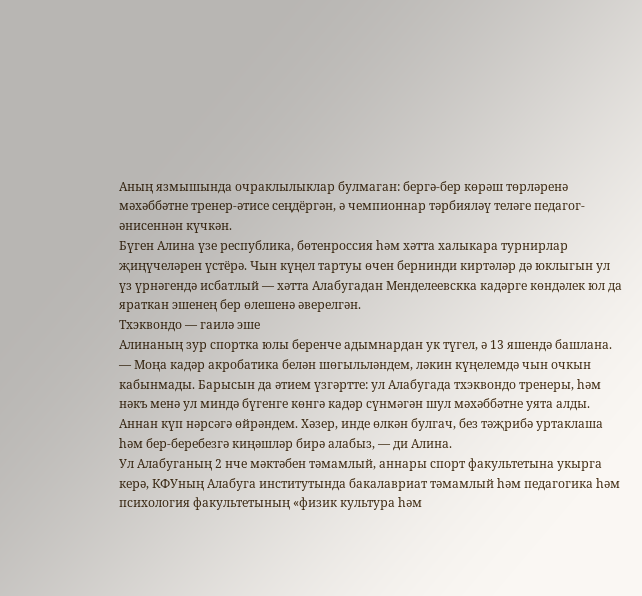Аның язмышында очраклылыклар булмаган: бергә-бер көрәш төрләренә мәхәббәтне тренер-әтисе сеңдёргән, ә чемпионнар тәрбияләү теләге педагог-әнисеннән күчкән.
Бүген Алина үзе республика, бөтенроссия һәм хәтта халыкара турнирлар җиңүчеләрен үстёрә. Чын күңел тартуы өчен бернинди киртәләр дә юклыгын ул үз үрнәгендә исбатлый — хәтта Алабугадан Менделеевскка кадәрге көндәлек юл да яраткан эшенең бер өлешенә әверелгән.
Тхэквондо — гаилә эше
Алинаның зур спортка юлы беренче адымнардан ук түгел, ә 13 яшендә башлана.
— Моңа кадәр акробатика белән шөгыльләндем, ләкин күңелемдә чын очкын кабынмады. Барысын да әтием үзгәртте: ул Алабугада тхэквондо тренеры, һәм нәкъ менә ул миндә бүгенге көнгә кадәр сүнмәгән шул мәхәббәтне уята алды. Аннан күп нәрсәгә өйрәндем. Хәзер, инде өлкән булгач, без тәҗрибә уртаклаша һәм бер-беребезгә киңәшләр бирә алабыз, — ди Алина.
Ул Алабуганың 2 нче мәктәбен тәмамлый, аннары спорт факультетына укырга керә, КФУның Алабуга институтында бакалавриат тәмамлый һәм педагогика һәм психология факультетының «физик культура һәм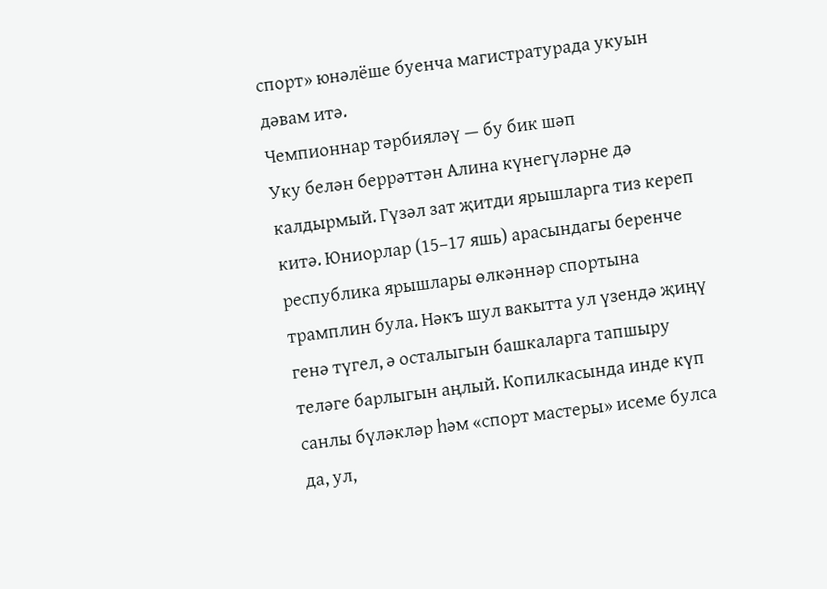спорт» юнәлёше буенча магистратурада укуын дәвам итә.
Чемпионнар тәрбияләү — бу бик шәп
Уку белән беррәттән Алина күнегүләрне дә калдырмый. Гүзәл зат җитди ярышларга тиз кереп китә. Юниорлар (15–17 яшь) арасындагы беренче республика ярышлары өлкәннәр спортына трамплин була. Нәкъ шул вакытта ул үзендә җиңү генә түгел, ә осталыгын башкаларга тапшыру теләге барлыгын аңлый. Копилкасында инде күп санлы бүләкләр һәм «спорт мастеры» исеме булса да, ул,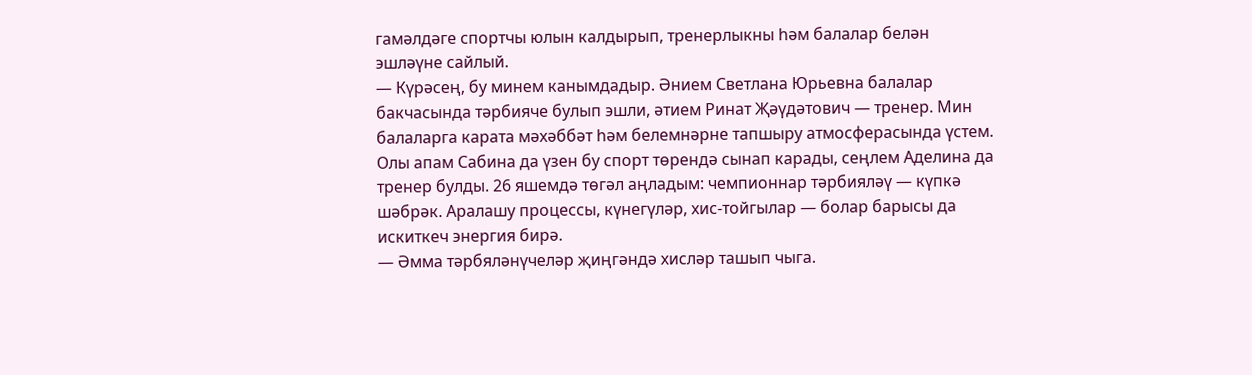гамәлдәге спортчы юлын калдырып, тренерлыкны һәм балалар белән эшләүне сайлый.
— Күрәсең, бу минем канымдадыр. Әнием Светлана Юрьевна балалар бакчасында тәрбияче булып эшли, әтием Ринат Җәүдәтович — тренер. Мин балаларга карата мәхәббәт һәм белемнәрне тапшыру атмосферасында үстем. Олы апам Сабина да үзен бу спорт төрендә сынап карады, сеңлем Аделина да тренер булды. 26 яшемдә төгәл аңладым: чемпионнар тәрбияләү — күпкә шәбрәк. Аралашу процессы, күнегүләр, хис-тойгылар — болар барысы да искиткеч энергия бирә.
— Әмма тәрбяләнүчеләр җиңгәндә хисләр ташып чыга.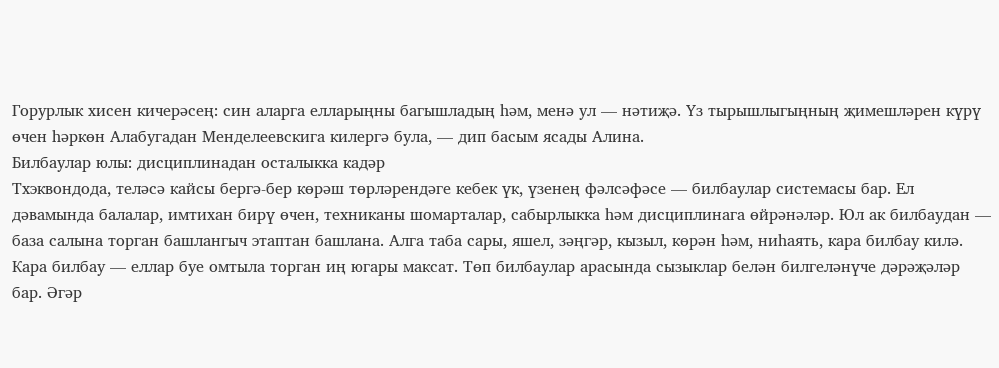Горурлык хисен кичерәсең: син аларга елларыңны багышладың һәм, менә ул — нәтиҗә. Үз тырышлыгыңның җимешләрен күрү өчен һәркөн Алабугадан Менделеевскига килергә була, — дип басым ясады Алина.
Билбаулар юлы: дисциплинадан осталыкка кадәр
Тхэквондода, теләсә кайсы бергә-бер көрәш төрләрендәге кебек үк, үзенең фәлсәфәсе — билбаулар системасы бар. Ел дәвамында балалар, имтихан бирү өчен, техниканы шомарталар, сабырлыкка һәм дисциплинага өйрәнәләр. Юл ак билбаудан — база салына торган башлангыч этаптан башлана. Алга таба сары, яшел, зәңгәр, кызыл, көрән һәм, ниһаять, кара билбау килә.
Кара билбау — еллар буе омтыла торган иң югары максат. Төп билбаулар арасында сызыклар белән билгеләнүче дәрәҗәләр бар. Әгәр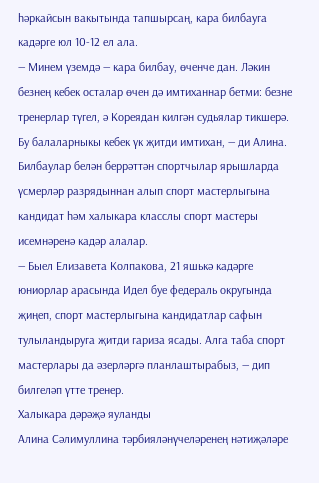һәркайсын вакытында тапшырсаң, кара билбауга кадәрге юл 10-12 ел ала.
— Минем үземдә — кара билбау, өченче дан. Ләкин безнең кебек осталар өчен дә имтиханнар бетми: безне тренерлар түгел, ә Кореядан килгән судьялар тикшерә. Бу балаларныкы кебек үк җитди имтихан, — ди Алина.
Билбаулар белән беррәттән спортчылар ярышларда үсмерләр разрядыннан алып спорт мастерлыгына кандидат һәм халыкара класслы спорт мастеры исемнәренә кадәр алалар.
— Быел Елизавета Колпакова, 21 яшькә кадәрге юниорлар арасында Идел буе федераль округында җиңеп, спорт мастерлыгына кандидатлар сафын тулыландыруга җитди гариза ясады. Алга таба спорт мастерлары да әзерләргә планлаштырабыз, — дип билгеләп үтте тренер.
Халыкара дәрәҗә яуланды
Алина Сәлимуллина тәрбияләнүчеләренең нәтиҗәләре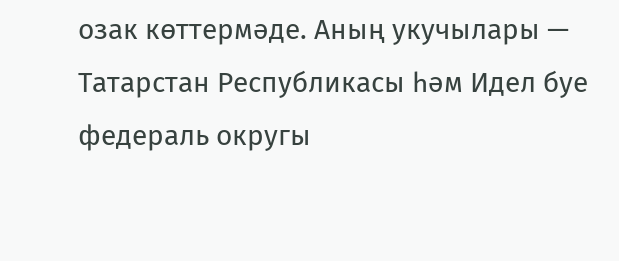озак көттермәде. Аның укучылары — Татарстан Республикасы һәм Идел буе федераль округы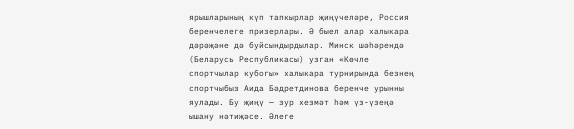ярышларының күп тапкырлар җиңүчеләре, Россия беренчелеге призерлары. Ә быел алар халыкара дәрәҗәне дә буйсындырдылар. Минск шәһәрендә (Беларусь Республикасы) узган «Көчле спортчылар кубогы» халыкара турнирында безнең спортчыбыз Аида Бәдретдинова беренче урынны яулады. Бу җиңү — зур хезмәт һәм үз-үзеңә ышану нәтиҗәсе. Әлеге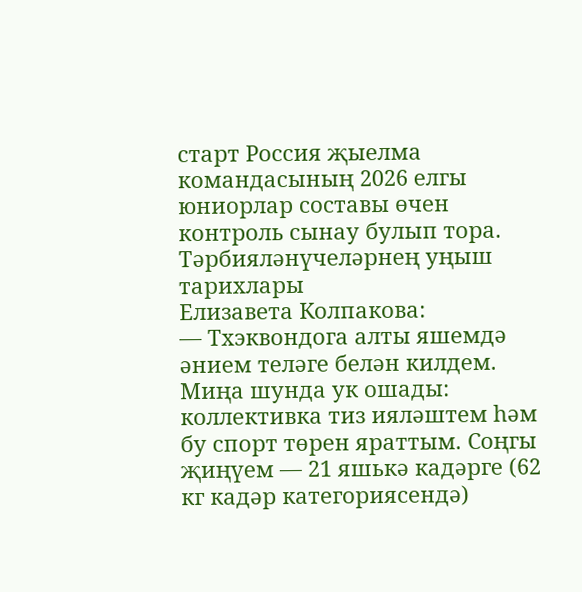старт Россия җыелма командасының 2026 елгы юниорлар составы өчен контроль сынау булып тора.
Тәрбияләнүчеләрнең уңыш тарихлары
Елизавета Колпакова:
— Тхэквондога алты яшемдә әнием теләге белән килдем. Миңа шунда ук ошады: коллективка тиз ияләштем һәм бу спорт төрен яраттым. Соңгы җиңүем — 21 яшькә кадәрге (62 кг кадәр категориясендә)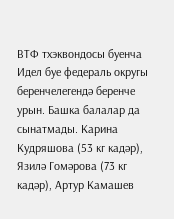ВТФ тхэквондосы буенча Идел буе федераль округы беренчелегендә беренче урын. Башка балалар да сынатмады. Карина Кудряшова (53 кг кадәр), Язилә Гомәрова (73 кг кадәр), Артур Камашев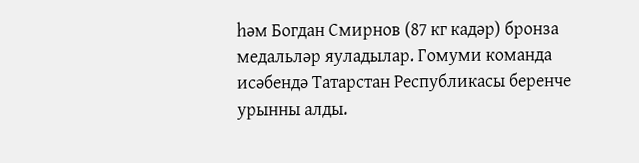һәм Богдан Смирнов (87 кг кадәр) бронза медальләр яуладылар. Гомуми команда исәбендә Татарстан Республикасы беренче урынны алды.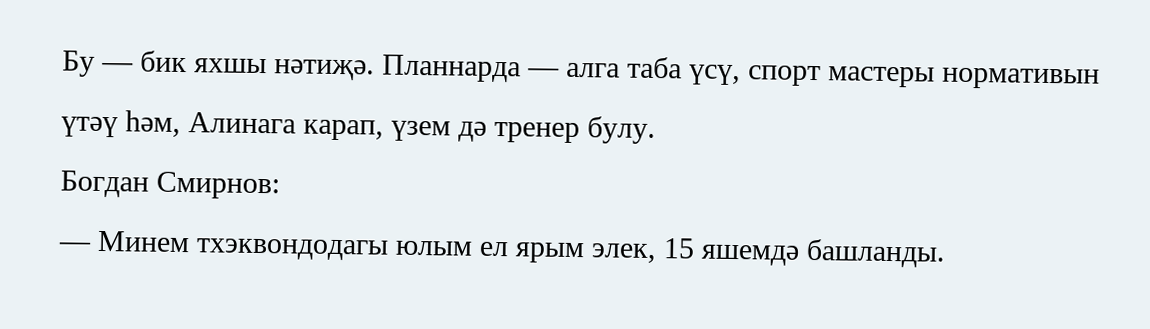Бу — бик яхшы нәтиҗә. Планнарда — алга таба үсү, спорт мастеры нормативын үтәү һәм, Алинага карап, үзем дә тренер булу.
Богдан Смирнов:
— Минем тхэквондодагы юлым ел ярым элек, 15 яшемдә башланды.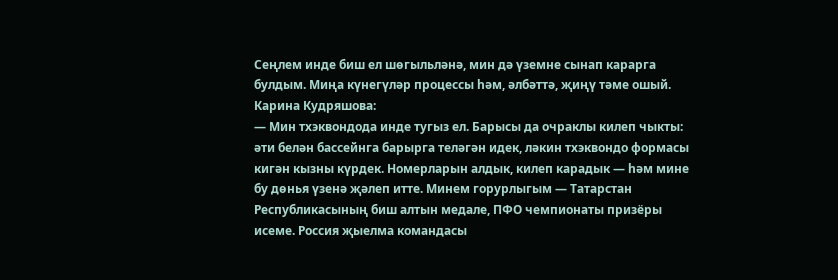Сеңлем инде биш ел шөгыльләнә, мин дә үземне сынап карарга булдым. Миңа күнегүләр процессы һәм, әлбәттә, җиңү тәме ошый.
Карина Кудряшова:
— Мин тхэквондода инде тугыз ел. Барысы да очраклы килеп чыкты: әти белән бассейнга барырга теләгән идек, ләкин тхэквондо формасы кигән кызны күрдек. Номерларын алдык, килеп карадык — һәм мине бу дөнья үзенә җәлеп итте. Минем горурлыгым — Татарстан Республикасының биш алтын медале, ПФО чемпионаты призёры исеме. Россия җыелма командасы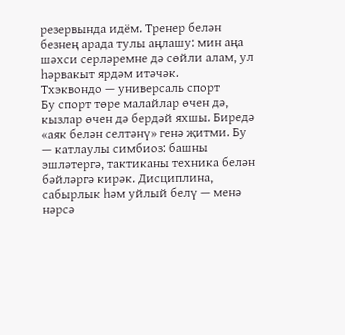резервында идём. Тренер белән безнең арада тулы аңлашу: мин аңа шәхси серләремне дә сөйли алам, ул һәрвакыт ярдәм итәчәк.
Тхэквондо — универсаль спорт
Бу спорт төре малайлар өчен дә, кызлар өчен дә бердәй яхшы. Биредә «аяк белән селтәнү» генә җитми. Бу — катлаулы симбиоз: башны эшләтергә, тактиканы техника белән бәйләргә кирәк. Дисциплина, сабырлык һәм уйлый белү — менә нәрсә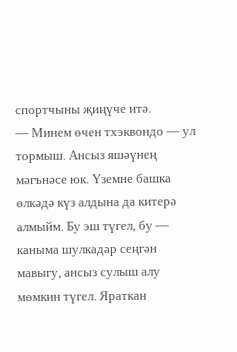спортчыны җиңүче итә.
— Минем өчен тхэквондо — ул тормыш. Ансыз яшәүнең мәгънәсе юк. Үземне башка өлкәдә күз алдына да китерә алмыйм. Бу эш түгел, бу — каныма шулкадәр сеңгән мавыгу, ансыз сулыш алу мөмкин түгел. Яраткан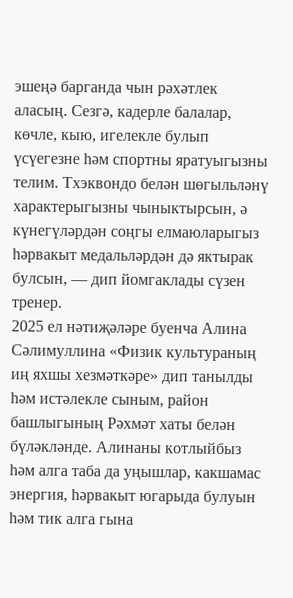эшеңә барганда чын рәхәтлек аласың. Сезгә, кадерле балалар, көчле, кыю, игелекле булып үсүегезне һәм спортны яратуыгызны телим. Тхэквондо белән шөгыльләнү характерыгызны чыныктырсын, ә күнегүләрдән соңгы елмаюларыгыз һәрвакыт медальләрдән дә яктырак булсын, — дип йомгаклады сүзен тренер.
2025 ел нәтиҗәләре буенча Алина Сәлимуллина «Физик культураның иң яхшы хезмәткәре» дип танылды һәм истәлекле сыным, район башлыгының Рәхмәт хаты белән бүләкләнде. Алинаны котлыйбыз һәм алга таба да уңышлар, какшамас энергия, һәрвакыт югарыда булуын һәм тик алга гына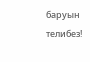баруын телибез!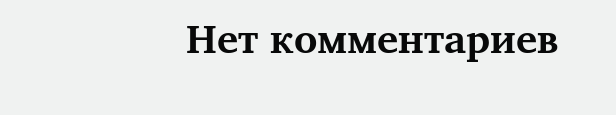Нет комментариев